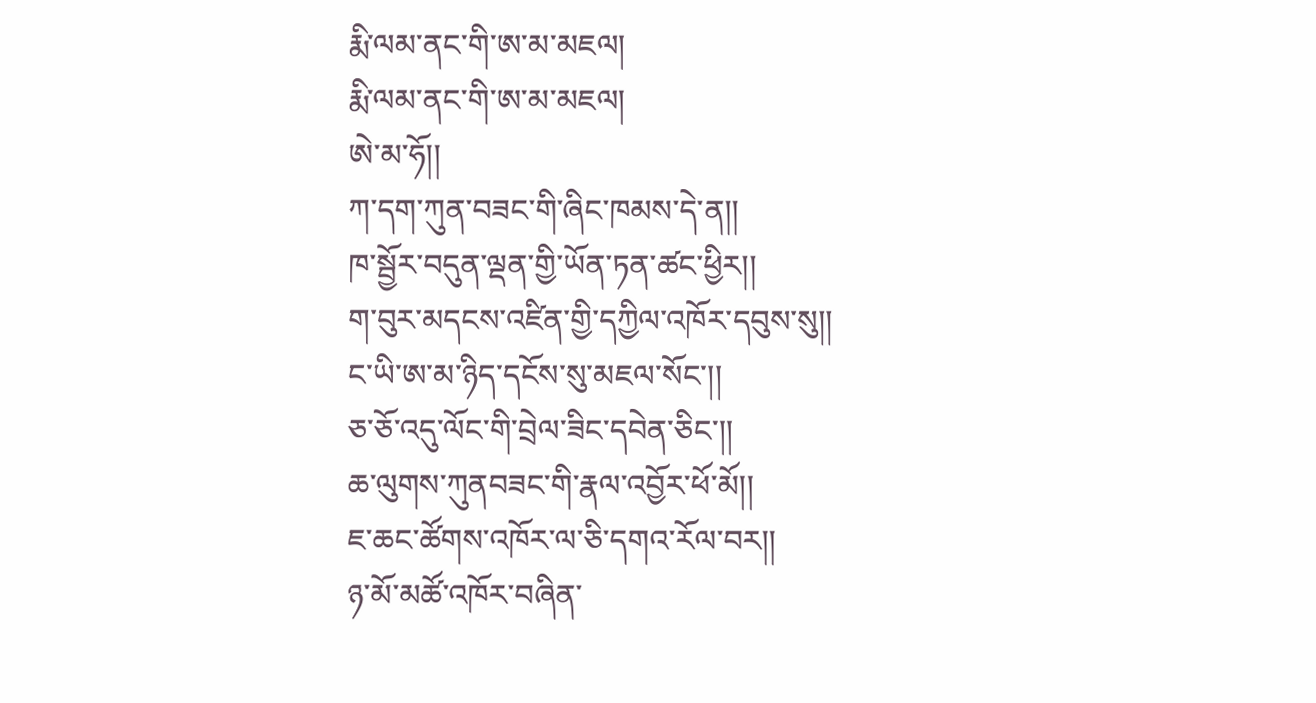རྨི་ལམ་ནང་གི་ཨ་མ་མཇལ།
རྨི་ལམ་ནང་གི་ཨ་མ་མཇལ།
ཨེ་མ་ཧོ།།
ཀ་དག་ཀུན་བཟང་གི་ཞིང་ཁམས་དེ་ན།།
ཁ་སྦྱོར་བདུན་ལྡན་གྱི་ཡོན་ཏན་ཚང་ཕྱིར།།
ག་བུར་མདངས་འཛིན་གྱི་དཀྱིལ་འཁོར་དབུས་སུ།།
ང་ཡི་ཨ་མ་ཉིད་དངོས་སུ་མཇལ་སོང་།།
ཅ་ཅོ་འདུ་ལོང་གི་བྲེལ་ཟིང་དབེན་ཅིང་།།
ཆ་ལུགས་ཀུནབཟང་གི་རྣལ་འབྱོར་ཕོ་མོ།།
ཇ་ཆང་ཚོགས་འཁོར་ལ་ཅི་དགའ་རོལ་བར།།
ཉ་མོ་མཚོ་འཁོར་བཞིན་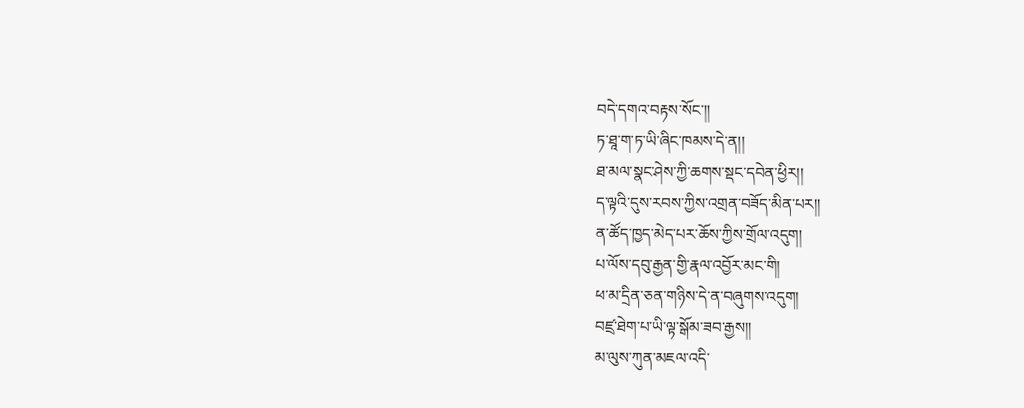བདེ་དགའ་བརྟས་སོང་།།
ཏ་ཐཱ་ག་ཏ་ཡི་ཞིང་ཁམས་དེ་ན།།
ཐ་མལ་སྣང་ཤེས་ཀྱི་ཆགས་སྡང་དབེན་ཕྱིར།།
ད་ལྟའི་དུས་རབས་ཀྱིས་འགྲན་བཟོད་མིན་པར།།
ན་ཚོད་ཁྱད་མེད་པར་ཆོས་ཀྱིས་གྲོལ་འདུག།
པ་ལོས་དབུ་རྒྱན་གྱི་རྣལ་འབྱོར་མང་གི།
ཕ་མ་དྲིན་ཅན་གཉིས་དེ་ན་བཞུགས་འདུག།
བཛྲ་ཐེག་པ་ཡི་ལྟ་སྒོམ་ཟབ་རྒྱས།།
མ་ལུས་ཀུན་མཇལ་འདི་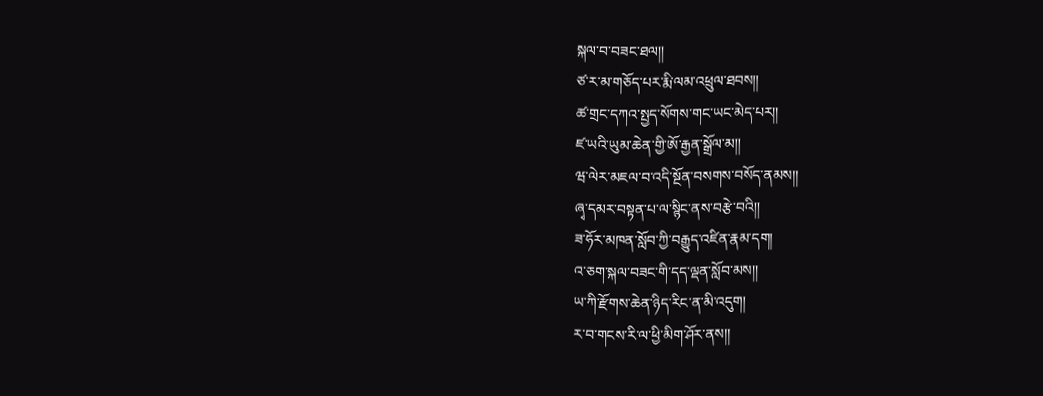སྐལ་བ་བཟང་ཐལ།།
ཙ་ར་མ་གཅོད་པར་རྨི་ལམ་འཕྲུལ་ཐབས།།
ཚ་གྲང་དཀའ་སྤྱད་སོགས་གང་ཡང་མེད་པར།།
ཛ་ཡའི་ཡུམ་ཆེན་གྱི་ཨོ་རྒྱན་སྒྲོལ་མ།།
ཝ་ལེར་མཇལ་བ་འདི་སྔོན་བསགས་བསོད་ནམས།།
ཞྭ་དམར་བསྟན་པ་ལ་སྙིང་ནས་བརྩེ་བའི།།
ཟ་ཧོར་མཁན་སློབ་ཀྱི་བརྒྱུད་འཛིན་རྣམ་དག།
འ་ཅག་སྐལ་བཟང་གི་དད་ལྡན་སློབ་མས།།
ཡ་ཀི་རྫོགས་ཆེན་ཉིད་རིང་ན་མི་འདུག།
ར་བ་གངས་རི་ལ་ཕྱི་མིག་ཤོར་ནས།།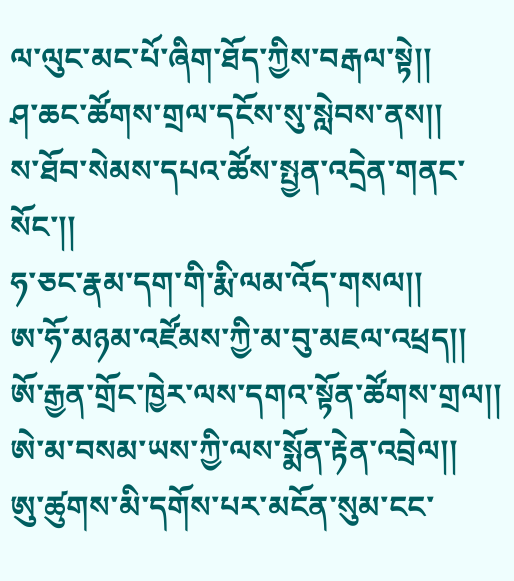ལ་ལུང་མང་པོ་ཞིག་ཐོད་ཀྱིས་བརྒལ་སྟེ།།
ཤ་ཆང་ཚོགས་གྲལ་དངོས་སུ་སླེབས་ནས།།
ས་ཐོབ་སེམས་དཔའ་ཚོས་སྤྱན་འདྲེན་གནང་སོང་།།
ཧ་ཅང་རྣམ་དག་གི་རྨི་ལམ་འོད་གསལ།།
ཨ་ཧོ་མཉམ་འཛོམས་ཀྱི་མ་བུ་མཇལ་འཕྲད།།
ཨོ་རྒྱན་གྲོང་ཁྱེར་ལས་དགའ་སྟོན་ཚོགས་གྲལ།།
ཨེ་མ་བསམ་ཡས་ཀྱི་ལས་སྨོན་རྟེན་འབྲེལ།།
ཨུ་ཚུགས་མི་དགོས་པར་མངོན་སུམ་ངང་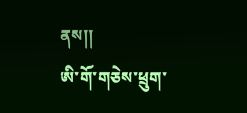ནས།།
ཨི་གོ་གཅེས་ཕྲུག་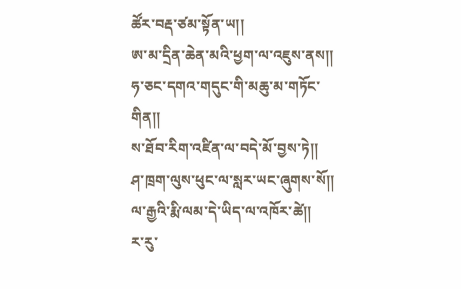ཚོར་བརྡ་ཙམ་སྟོན་ཡ།།
ཨ་མ་དྲིན་ཆེན་མའི་ཕྱག་ལ་འཇུས་ནས།།
ཧ་ཅང་དགའ་གདུང་གི་མཆུ་མ་གཏོང་གིན།།
ས་ཐོབ་རིག་འཛིན་ལ་བདེ་མོ་བྱས་ཏེ།།
ཤ་ཁྲག་ལུས་ཕུང་ལ་སླར་ཡང་ཞུགས་སོ།།
ལ་རྒྱའི་རྨི་ལམ་དེ་ཡིད་ལ་འཁོར་ཚེ།།
ར་རུ་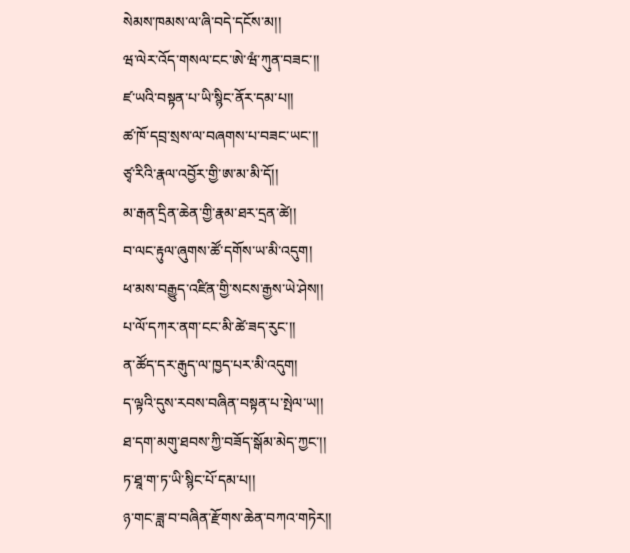སེམས་ཁམས་ལ་ཞི་བདེ་དངོས་མ།།
ཝ་ལེར་འོད་གསལ་ངང་ཨེ་ཝཾ་ཀུན་བཟང་།།
ཛ་ཡའི་བསྟན་པ་ཡི་སྙིང་ནོར་དམ་པ།།
ཚ་ཁོ་དབྲ་སྲས་ལ་བཞགས་པ་བཟང་ཡང་།།
ཙྭ་རིའི་རྣལ་འབྱོར་གྱི་ཨ་མ་མི་དོ།།
མ་རྒན་དྲིན་ཆེན་གྱི་རྣམ་ཐར་དྲན་ཚེ།།
བ་ལང་རྟུལ་ཞུགས་ཚོ་དགོས་ཡ་མི་འདུག།
ཕ་མས་བརྒྱུད་འཛིན་གྱི་སངས་རྒྱས་ཡེ་ཤེས།།
པ་ལོ་དཀར་ནག་ངང་མི་ཚེ་ཟད་རུང་།།
ན་ཚོད་དར་རྒུད་ལ་ཁྱད་པར་མི་འདུག།
ད་ལྟའི་དུས་རབས་བཞིན་བསྟན་པ་སྤེལ་ཡ།།
ཐ་དག་མགུ་ཐབས་ཀྱི་བཟོད་སྒོམ་མེད་ཀྱང་།།
ཏ་ཐཱ་ག་ཏ་ཡི་སྙིང་པོ་དམ་པ།།
ཉ་གང་ཟླ་བ་བཞིན་རྫོགས་ཆེན་བཀའ་གཏེར།།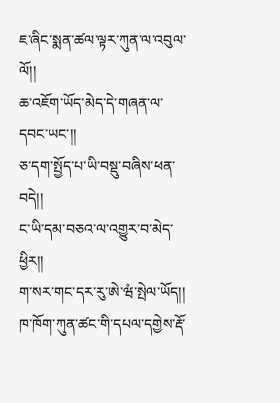ཇ་ཞིང་སྨན་ཚལ་ལྟར་ཀུན་ལ་འབུལ་ལོ།།
ཆ་འཇོག་ཡོད་མེད་དེ་གཞན་ལ་དབང་ཡང་།།
ཅ་དག་སྤྱོད་པ་ཡི་བསྡུ་བཞིས་ཕན་བདེ།།
ང་ཡི་དམ་བཅའ་ལ་འགྱུར་བ་མེད་ཕྱིར།།
ག་སར་གང་དར་རུ་ཨེ་ཝཾ་སྤེལ་ཡོད།།
ཁ་ཁོག་ཀུན་ཚང་གི་དཔལ་དགྱེས་རྡོ་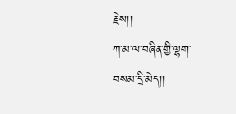རྗེས།།
ཀ་མ་ལ་བཞིན་གྱི་ལྷག་བསམ་དྲི་མེད།།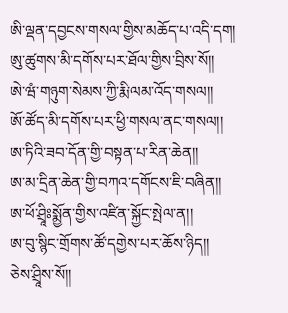ཨི་ལྡན་དབྱངས་གསལ་གྱིས་མཆོད་པ་འདི་དག།
ཨུ་ཚུགས་མི་དགོས་པར་ཐོལ་གྱིས་བྲིས་སོ།།
ཨེ་ཝཾ་གཉུག་སེམས་ཀྱི་རྨི་ལམ་འོད་གསལ།།
ཨོ་ཚོད་མི་དགོས་པར་ཕྱི་གསལ་ནང་གསལ།།
ཨ་ཏིའི་ཟབ་དོན་གྱི་བསྟན་པ་རིན་ཆེན།།
ཨ་མ་དྲིན་ཆེན་གྱི་བཀའ་དགོངས་ཇི་བཞིན།།
ཨ་ཕོ་ཤྲཱིཿསྨྱོན་གྱིས་འཛིན་སྐྱོང་སྤེལ་ན།།
ཨ་བུ་སྙིང་གྲོགས་ཚོ་དགྱེས་པར་ཆོས་ཉིད།།
ཅེས་ཤྲཱིས་སོ།།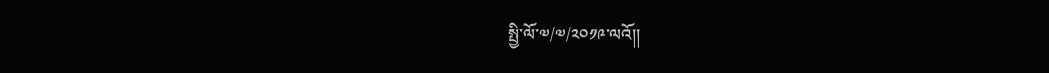སྤྱི་ལོ་༧/༧/༢༠༡༩་ལའོ།།